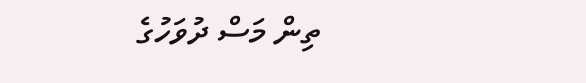ތިން މަސް ދުވަހުގެ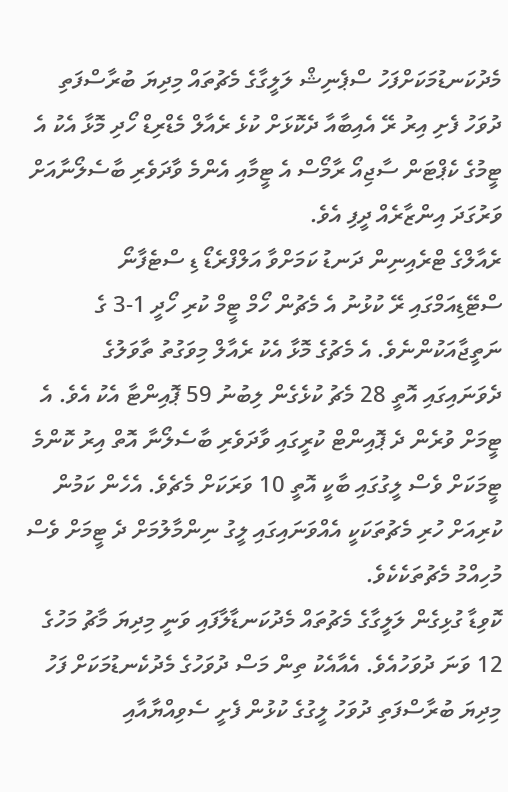މެދުކަނޑުމަކަށްފަހު ސްޕެނިޝް ލަލީގާގެ މެޗުތައް މިދިޔަ ބުރާސްފަތި ދުވަހު ފެށި އިރު ރޭ އެއިބާއާ ދެކޮޅަށް ކުޅެ ރެއާލް މެޑްރިޑް ހޯދި މޮޅާ އެކު އެ ޓީމުގެ ކެޕްޓަން ސާޖިއޯ ރާމޯސް އެ ޓީމާއި އެންމެ ވާދަވެރި ބާސެލޯނާއަށް ވަރުގަދަ އިންޒާރެއް ދީފި އެވެ.
ރެއާލްގެ ޓްރެއިނިން ދަނޑު ކަމަށްވާ އަލްފްރެޑޯ ޑި ސްޓެފާނޯ ސްޓޭޑިއަމްގައި ރޭ ކުޅުނު އެ މެޗުން ހޯމް ޓީމް ކުރި ހޯދީ 1-3 ގެ ނަތީޖާއަކުންނެވެ. އެ މެޗުގެ މޮޅާ އެކު ރެއާލް މިވަގުތު ތާވަލުގެ ދެވަނައިގައި އޮތީ 28 މެޗު ކުޅެގެން ލިބުނު 59 ޕޮއިންޓާ އެކު އެވެ. އެ ޓީމަށް ވުރެން ދެ ޕޮއިންޓް ކުރީގައި ވާދަވެރި ބާސެލޯނާ އޮތް އިރު ކޮންމެ ޓީމަކަށް ވެސް ލީގުގައި ބާކީ އޮތީ 10 ވަރަކަށް މެޗެވެ. އެހެން ކަމުން ކުރިއަށް ހުރި މެޗުތަކަކީ އެއްވަނައިގައި ލީގު ނިންމާލުމަށް ދެ ޓީމަށް ވެސް މުހިއްމު މެޗުތަކެކެވެ.
ކޮވިޑާ ގުޅިގެން ލަލީގާގެ މެޗުތައް މެދުކަނޑާލާފައި ވަނީ މިދިޔަ މާޗު މަހުގެ 12 ވަނަ ދުވަހުއެވެ. އެއާއެކު ތިން މަސް ދުވަހުގެ މެދުކެނޑުމަކަށް ފަހު މިދިޔަ ބުރާސްފަތި ދުވަހު ލީގުގެ ކުޅުން ފެށީ ސެވިއްޔާއާއި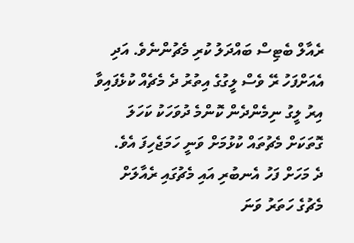ރެއާލް ބެޓިސް ބައްދަލު ކުރި މެޗުންނެވެ. އަދި އެއަށްފަހު ރޭ ވެސް ލީގުގެ އިތުރު ދެ މެޗެއް ކުޅެފައިވާ އިރު ލީގު ނިމެންދެން ކޮންމެ ދުވަހަކު ކަހަލަ ގޮތަކަށް މެޗުތައް ކުޅުމަށް ވަނީ ހަމަޖެހިފަ އެވެ.
ދެ މަހަށް ފަހު އެނބުރި އައި މެޗުގައި ރެއާލަށް މެޗުގެ ހަތަރު ވަނަ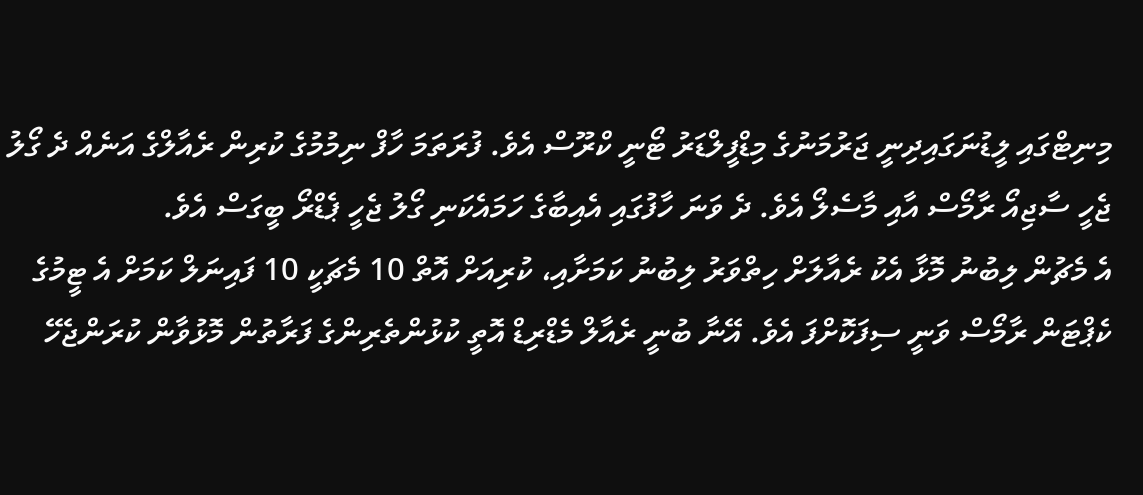މިނިޓްގައި ލީޑުނަގައިދިނީ ޖަރުމަނުގެ މިޑްފީލްޑަރު ޓޯނީ ކްރޫސް އެވެ. ފުރަތަމަ ހާފް ނިމުމުގެ ކުރިން ރެއާލްގެ އަނެއް ދެ ގޯލު ޖެހީ ސާޖިއޯ ރާމޯސް އާއި މާސެލޯ އެވެ. ދެ ވަނަ ހާފުގައި އެއިބާގެ ހަމައެކަނި ގޯލު ޖެހީ ޕެޑްރޯ ބީގަސް އެވެ.
އެ މެޗުން ލިބުނު މޮޅާ އެކު ރެއާލަށް ހިތްވަރު ލިބުނު ކަމަށާއި، ކުރިއަށް އޮތް 10 މެޗަކީ 10 ފައިނަލް ކަމަށް އެ ޓީމުގެ ކެޕްޓަން ރާމޯސް ވަނީ ސިފަކޮށްފަ އެވެ. އޭނާ ބުނީ ރެއާލް މެޑްރިޑް އޮތީ ކުޅުންތެރިންގެ ފަރާތުން މޮޅުވާން ކުރަންޖެހޭ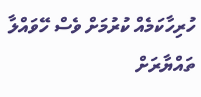ހުރިހާކަމެއް ކުރުމަށް ވެސް ހޭވައްލާ ތައްޔާރަށް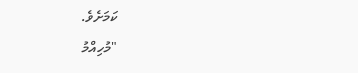ކަމަށެވެ.
"މުހިއްމު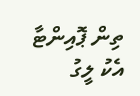ތިން ޕޮއިންޓާ އެކު ލީގު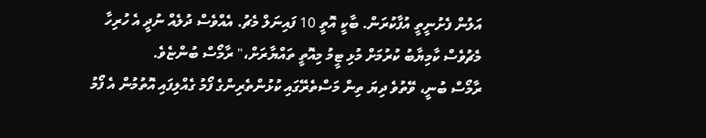އަލުން ފެށުނީތީ އުފާކުރަން. ބާކީ އޮތީ 10 ފައިނަލް މެޗު. އެއްވެސް ދުލެއް ނުދީ އެ ހުރިހާ މެޗުވެސް ކާމިޔާބު ކުރުމަށް މުޅި ޓީމު މިއޮތީ ތައްޔާރަށް،" ރާމޯސް ބުންޏެވެ.
ރާމޯސް ބުނީ، ވޭތުވެ ދިޔަ ތިން މަސްތެރޭގައި ކުޅުންތެރިންގެ ފޯމު ގެއްލިފައި އޮތުމުން އެ ފޯމު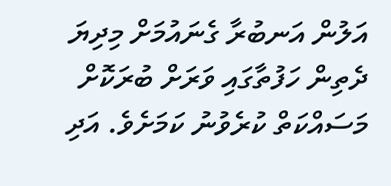އަލުން އަނބުރާ ގެނައުމަށް މިދިޔަ ދެތިން ހަފުތާގައި ވަރަށް ބުރަކޮށް މަސައްކަތް ކުރެވުނު ކަމަށެވެ. އަދި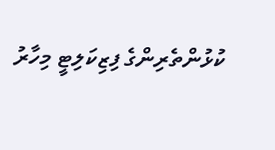ކުޅުންތެރިންގެ ފިޒިކަލިޓީ މިހާރު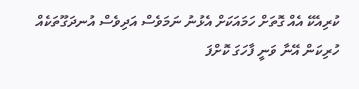ކުރިއެކޭ އެއް ގޮތަށް ހަމައަކަށް އެޅުނު ނަމަވެސް އަދިވެސް އުނދަގޫތަކެއް ހުރިކަން އޭނާ ވަނީ ފާހަގަ ކޮށްފަ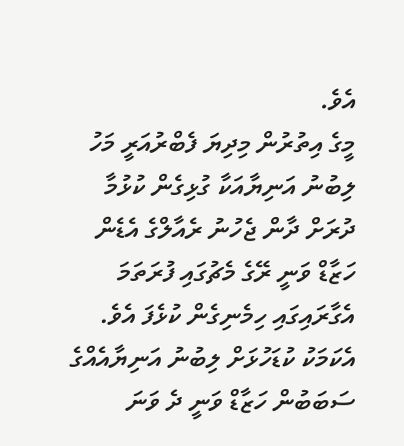އެވެ.
މީގެ އިތުރުން މިދިޔަ ފެބްރުއަރީ މަހު ލިބުނު އަނިޔާއަކާ ގުޅިގެން ކުޅުމާ ދުރަށް ދާން ޖެހުނު ރެއާލްގެ އެޑެން ހަޒާޑް ވަނީ ރޭގެ މެޗުގައި ފުރަތަމަ އެގާރައިގައި ހިމެނިގެން ކުޅެފަ އެވެ. އެކަމަކު ކުޑަހުޅަށް ލިބުނު އަނިޔާއެއްގެ ސަބަބުން ހަޒާޑް ވަނީ ދެ ވަނަ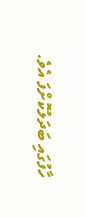ހާފުގައި ބަދަލުކޮށްފަ އެވެ.